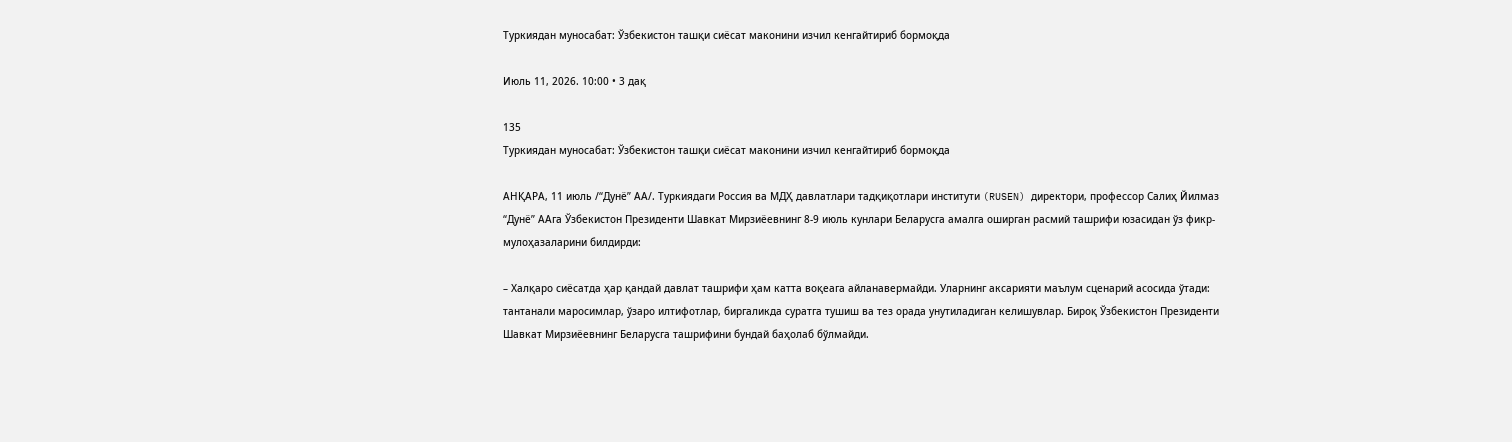Туркиядан муносабат: Ўзбекистон ташқи сиёсат маконини изчил кенгайтириб бормоқда

Июль 11, 2026. 10:00 • 3 дақ

135
Туркиядан муносабат: Ўзбекистон ташқи сиёсат маконини изчил кенгайтириб бормоқда

АНҚАРА, 11 июль /“Дунё” АА/. Туркиядаги Россия ва МДҲ давлатлари тадқиқотлари институти (RUSEN) директори, профессор Салиҳ Йилмаз “Дунё” ААга Ўзбекистон Президенти Шавкат Мирзиёевнинг 8-9 июль кунлари Беларусга амалга оширган расмий ташрифи юзасидан ўз фикр-мулоҳазаларини билдирди:

– Халқаро сиёсатда ҳар қандай давлат ташрифи ҳам катта воқеага айланавермайди. Уларнинг аксарияти маълум сценарий асосида ўтади: тантанали маросимлар, ўзаро илтифотлар, биргаликда суратга тушиш ва тез орада унутиладиган келишувлар. Бироқ Ўзбекистон Президенти Шавкат Мирзиёевнинг Беларусга ташрифини бундай баҳолаб бўлмайди.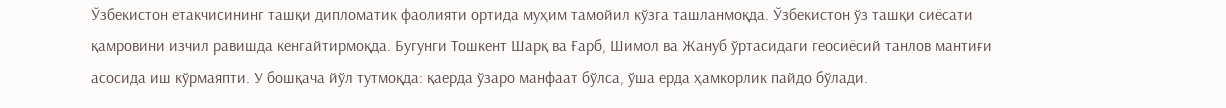Ўзбекистон етакчисининг ташқи дипломатик фаолияти ортида муҳим тамойил кўзга ташланмоқда. Ўзбекистон ўз ташқи сиёсати қамровини изчил равишда кенгайтирмоқда. Бугунги Тошкент Шарқ ва Ғарб, Шимол ва Жануб ўртасидаги геосиёсий танлов мантиғи асосида иш кўрмаяпти. У бошқача йўл тутмоқда: қаерда ўзаро манфаат бўлса, ўша ерда ҳамкорлик пайдо бўлади.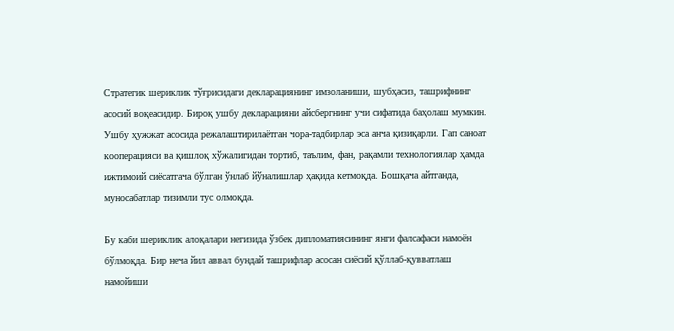Стратегик шериклик тўғрисидаги декларациянинг имзоланиши, шубҳасиз, ташрифнинг асосий воқеасидир. Бироқ ушбу декларацияни айсбергнинг учи сифатида баҳолаш мумкин. Ушбу ҳужжат асосида режалаштирилаётган чора-тадбирлар эса анча қизиқарли. Гап саноат кооперацияси ва қишлоқ хўжалигидан тортиб, таълим, фан, рақамли технологиялар ҳамда ижтимоий сиёсатгача бўлган ўнлаб йўналишлар ҳақида кетмоқда. Бошқача айтганда, муносабатлар тизимли тус олмоқда.

Бу каби шериклик алоқалари негизида ўзбек дипломатиясининг янги фалсафаси намоён бўлмоқда. Бир неча йил аввал бундай ташрифлар асосан сиёсий қўллаб-қувватлаш намойиши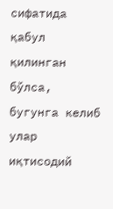сифатида қабул қилинган бўлса, бугунга келиб улар иқтисодий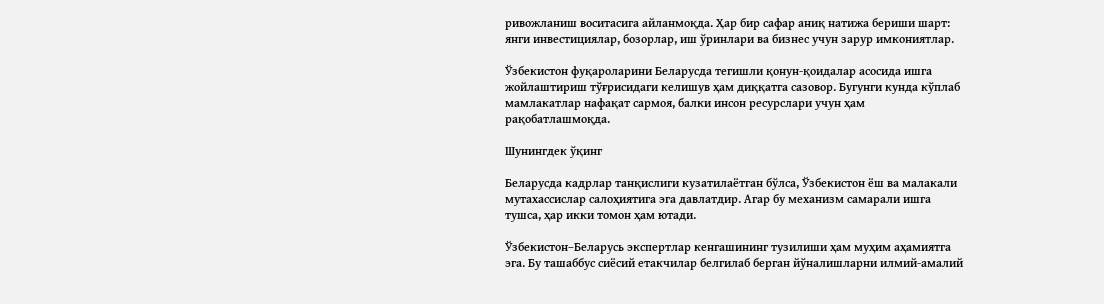ривожланиш воситасига айланмоқда. Ҳар бир сафар аниқ натижа бериши шарт: янги инвестициялар, бозорлар, иш ўринлари ва бизнес учун зарур имкониятлар.

Ўзбекистон фуқароларини Беларусда тегишли қонун-қоидалар асосида ишга жойлаштириш тўғрисидаги келишув ҳам диққатга сазовор. Бугунги кунда кўплаб мамлакатлар нафақат сармоя, балки инсон ресурслари учун ҳам рақобатлашмоқда.

Шунингдек ўқинг

Беларусда кадрлар танқислиги кузатилаётган бўлса, Ўзбекистон ёш ва малакали мутахассислар салоҳиятига эга давлатдир. Агар бу механизм самарали ишга тушса, ҳар икки томон ҳам ютади.

Ўзбекистон–Беларусь экспертлар кенгашининг тузилиши ҳам муҳим аҳамиятга эга. Бу ташаббус сиёсий етакчилар белгилаб берган йўналишларни илмий-амалий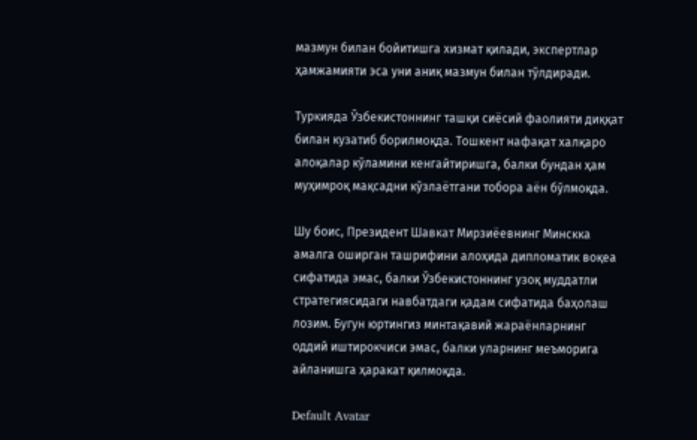мазмун билан бойитишга хизмат қилади, экспертлар ҳамжамияти эса уни аниқ мазмун билан тўлдиради.

Туркияда Ўзбекистоннинг ташқи сиёсий фаолияти диққат билан кузатиб борилмоқда. Тошкент нафақат халқаро алоқалар кўламини кенгайтиришга, балки бундан ҳам муҳимроқ мақсадни кўзлаётгани тобора аён бўлмоқда.

Шу боис, Президент Шавкат Мирзиёевнинг Минскка амалга оширган ташрифини алоҳида дипломатик воқеа сифатида эмас, балки Ўзбекистоннинг узоқ муддатли стратегиясидаги навбатдаги қадам сифатида баҳолаш лозим. Бугун юртингиз минтақавий жараёнларнинг оддий иштирокчиси эмас, балки уларнинг меъморига айланишга ҳаракат қилмоқда.

Default Avatar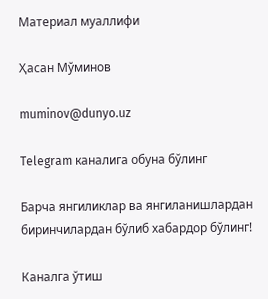Материал муаллифи

Ҳасан Мўминов

muminov@dunyo.uz

Telegram каналига обуна бўлинг

Барча янгиликлар ва янгиланишлардан биринчилардан бўлиб хабардор бўлинг!

Каналга ўтиш